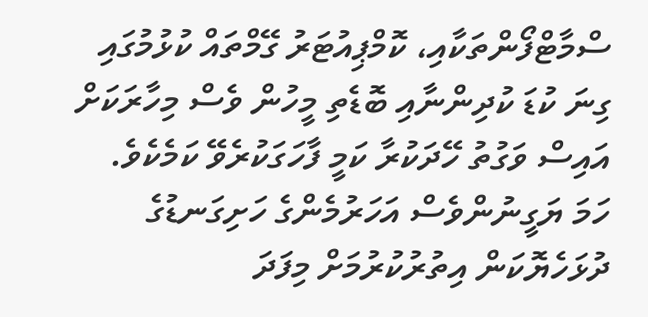ސްމާޓްފޯންތަކާއި، ކޮމްޕިއުޓަރު ގޭމްތައް ކުޅުމުގައި ގިނަ ކުޑަ ކުދިންނާއި ބޮޑެތި މީހުން ވެސް މިހާރަކަށް އައިސް ވަގުތު ހޭދަކުރާ ކަމީ ފާހަގަކުރެވޭ ކަމެކެވެ.
ހަމަ ޔަގީނުންވެސް އަހަރުމެންގެ ހަށިގަނޑުގެ ދުޅަހެޔޮކަން އިތުރުކުރުމަށް މިފަދަ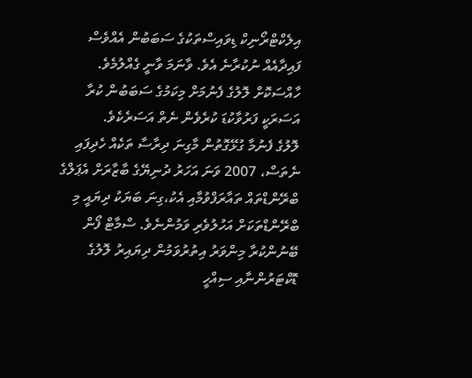އިލެކްޓްރޯނިކް ޑިވައިސްތަކުގެ ސަބަބުން އެއްވެސް ފައިދާއެއް ނުކުރާނެ އެވެ. ވާނަމަ ވާނީ ގެއްލުމެވެ. ހާއްސަކޮށް ލޮލުގެ ފެނުމަށް މިކަމުގެ ސަބަބުން ކުރާ އަސަރަކީ ފަރުވާކުޑަ ކުރެވެން ނެތް އަސަރެކެވެ.
ލޮލުގެ ފެނުމާ ގުޅޭގޮތުން މާގިނަ ދިރާސާ ތަކެއް ހެދިފައި ނެތަސް، 2007 ވަނަ އަހަރު ދުނިޔޭގެ ބާޒާރަށް އެޕަލްގެ ބްރޭންޑްތައް ތައާރަފްވުމާއި އެކު،ގިނަ ބަޔަކު ދިޔައީ މި ބްރޭންޑްތަކަށް އަހުލުވެރި ވަމުންނެވެ. ސްމާޓް ފޯން ބޭނުންކުރާ މިންވަރު އިތުރުވަމުން ދިޔައިރު ލޮލުގެ ޑޮކްޓަރުންނާއި ސިއްހީ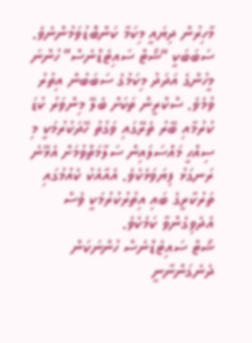މާހިރުން ދިޔައީ މިކަމާ ކަންބޮޑުވަމުންނެވެ.
ސަބަބަކީ “ޝޯޓް ސައިޓެޑްނެސް” ހުންނަ މީހުންގެ އަދަދު މިކަމުގެ ސަބަބުން އިތުރު ވުމެވެ. ސްކްރީން ތަކަށް ބެލޭ މިންވަރު ކުޑަ ކުރުމާއި ބޭރު ތެރޭގައި ވަގުތު ހޭދަކުރުމަކީ މި ސިއްހީ މައްސަލައިން ސަލާމަތްވުމަށް އެޅޭނެ ރަނގަޅު ފިޔަވަޅެކެވެ. އެއާއެކު ކެއުމުގައި ތަރުކާރީގެ ބައި އިތުރުކުރުމަކީ ވެސް އެދެވިގެންވާ ކަމެކެވެ.
ޝޯޓް ސައިޓެޑްނެސް ހުންނަކަން ދެނެގަންނާނީ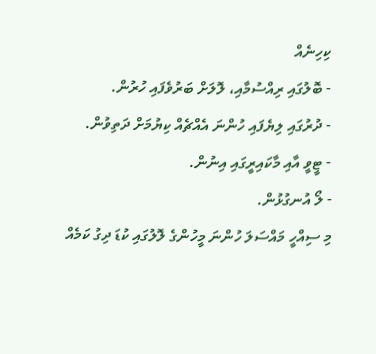ކިހިނެއް
- ބޮލުގައި ރިއްސުމާއި، ލޮލަށް ބަރުވެފައި ހުރުން.
- ދުރުގައި ލިޔެފައި ހުންނަ އެއްޗެއް ކިޔުމަށް ދަތިވުން.
- ޓީވީ އާއި މާކައިރީގައި އިނުން.
- ލޯ އުނގުޅުން.
މި ސިއްހީ މައްސަލަ ހުންނަ މީހުންގެ ލޮލުގައި ކުޑަ ދިގު ކަމެއް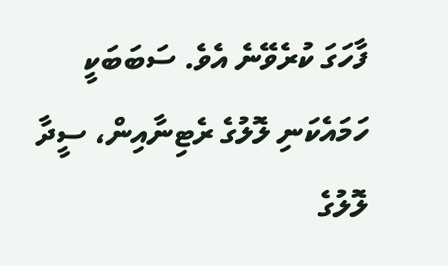ފާހަގަ ކުރެވޭނެ އެވެ. ސަބަބަކީ ހަމައެކަނި ލޮލުގެ ރެޓިނާއިން، ސީދާ ލޮލުގެ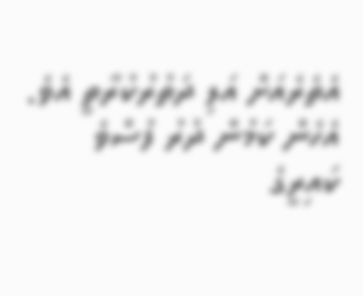އެތެރެއަށް އަލި ދަތުރުކުރާތީ އެވެ. އެހެން ކަމުން ދުރު ފުސްވެ ކައިރީގެ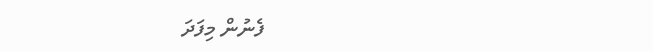ފެނުން މިފަދަ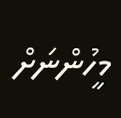މީހުންނަށް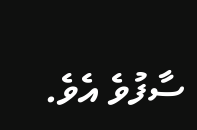ސާފުވެ އެވެ.